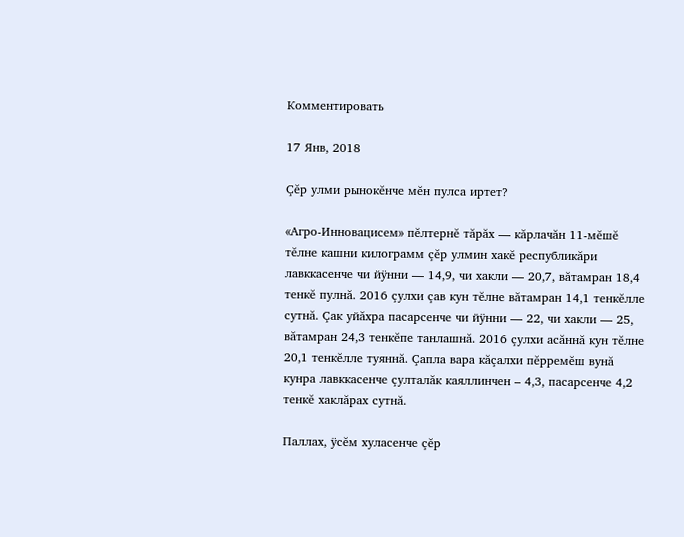Комментировать

17 Янв, 2018

Çĕр улми рынокĕнче мĕн пулса иртет?

«Агро-Инновацисем» пĕлтернĕ тăрăх — кăрлачăн 11-мĕшĕ тĕлне кашни килограмм çĕр улмин хакĕ республикăри лавккасенче чи йÿнни — 14,9, чи хакли — 20,7, вăтамран 18,4 тенкĕ пулнă. 2016 çулхи çав кун тĕлне вăтамран 14,1 тенкĕлле сутнă. Çак уйăхра пасарсенче чи йÿнни — 22, чи хакли — 25, вăтамран 24,3 тенкĕпе танлашнă. 2016 çулхи асăннă кун тĕлне 20,1 тенкĕлле туяннă. Çапла вара кăçалхи пĕрремĕш вунă кунра лавккасенче çулталăк каяллинчен – 4,3, пасарсенче 4,2 тенкĕ хаклăрах сутнă.

Паллах, ÿсĕм хуласенче çĕр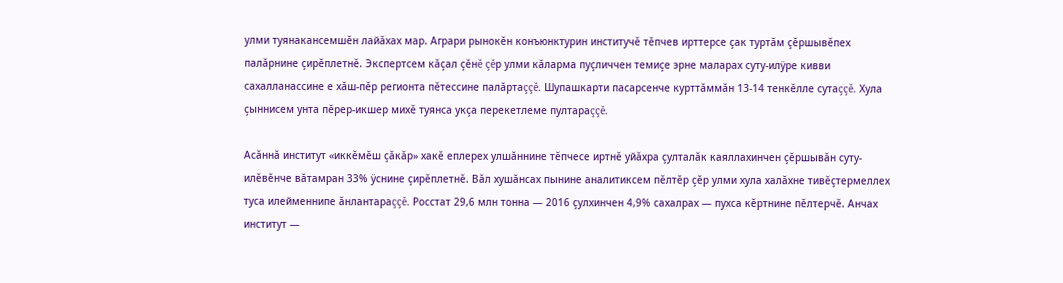улми туянакансемшĕн лайăхах мар. Аграри рынокĕн конъюнктурин институчĕ тĕпчев ирттерсе çак туртăм çĕршывĕпех палăрнине çирĕплетнĕ. Экспертсем кăçал çĕнĕ çĕр улми кăларма пуçличчен темиçе эрне маларах суту-илÿре кивви сахалланассине е хăш-пĕр регионта пĕтессине палăртаççĕ. Шупашкарти пасарсенче курттăммăн 13-14 тенкĕлле сутаççĕ. Хула çыннисем унта пĕрер-икшер михĕ туянса укçа перекетлеме пултараççĕ.

Асăннă институт «иккĕмĕш çăкăр» хакĕ еплерех улшăннине тĕпчесе иртнĕ уйăхра çулталăк каяллахинчен çĕршывăн суту-илĕвĕнче вăтамран 33% ÿснине çирĕплетнĕ. Вăл хушăнсах пынине аналитиксем пĕлтĕр çĕр улми хула халăхне тивĕçтермеллех туса илейменнипе ăнлантараççĕ. Росстат 29,6 млн тонна — 2016 çулхинчен 4,9% сахалрах — пухса кĕртнине пĕлтерчĕ. Анчах институт —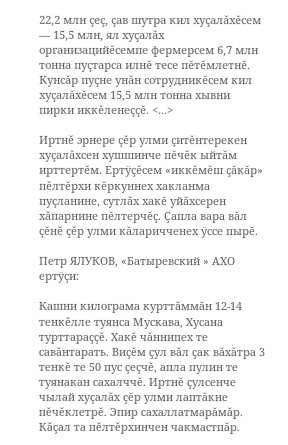22,2 млн çеç, çав шутра кил хуçалăхĕсем — 15,5 млн, ял хуçалăх организацийĕсемпе фермерсем 6,7 млн тонна пуçтарса илнĕ тесе пĕтĕмлетнĕ. Кунсăр пуçне унăн сотрудникĕсем кил хуçалăхĕсем 15,5 млн тонна хывни пирки иккĕленеççĕ. <...>

Иртнĕ эрнере çĕр улми çитĕнтерекен хуçалăхсен хушшинче пĕчĕк ыйтăм ирттертĕм. Ертÿçĕсем «иккĕмĕш çăкăр» пĕлтĕрхи кĕркуннех хакланма пуçланине, сутлăх хакĕ уйăхсерен хăпарнине пĕлтерчĕç. Çапла вара вăл çĕнĕ çĕр улми кăларичченех ÿссе пырĕ.

Петр ЯЛУКОВ, «Батыревский » АХО ертÿçи:

Кашни килограма курттăммăн 12-14 тенкĕлле туянса Мускава, Хусана турттараççĕ. Хакĕ чăннипех те савăнтарать. Виçĕм çул вăл çак вăхăтра 3 тенкĕ те 50 пус çеçчĕ, апла пулин те туянакан сахалччĕ. Иртнĕ çулсенче чылай хуçалăх çĕр улми лаптăкне пĕчĕклетрĕ. Эпир сахаллатмарăмăр. Кăçал та пĕлтĕрхинчен чакмастпăр.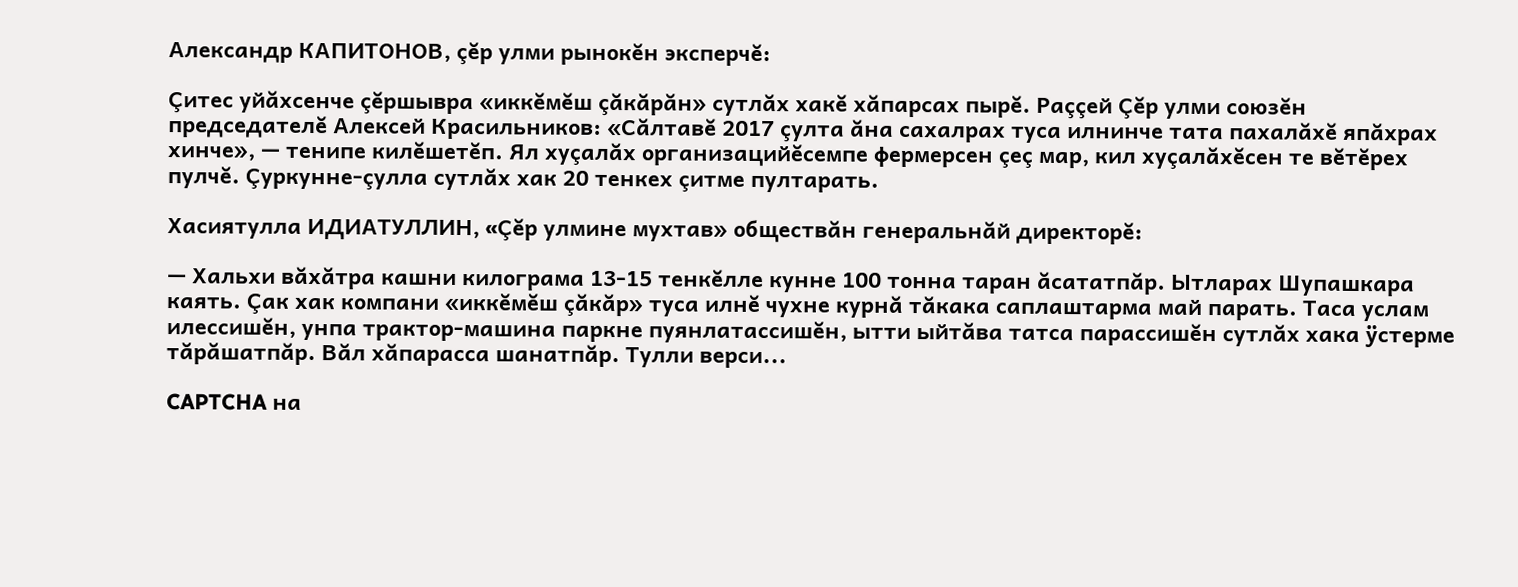Александр КАПИТОНОВ, çĕр улми рынокĕн эксперчĕ:

Çитес уйăхсенче çĕршывра «иккĕмĕш çăкăрăн» сутлăх хакĕ хăпарсах пырĕ. Раççей Çĕр улми союзĕн председателĕ Алексей Красильников: «Сăлтавĕ 2017 çулта ăна сахалрах туса илнинче тата пахалăхĕ япăхрах хинче», — тенипе килĕшетĕп. Ял хуçалăх организацийĕсемпе фермерсен çеç мар, кил хуçалăхĕсен те вĕтĕрех пулчĕ. Çуркунне-çулла сутлăх хак 20 тенкех çитме пултарать.

Хасиятулла ИДИАТУЛЛИН, «Çĕр улмине мухтав» обществăн генеральнăй директорĕ:

— Хальхи вăхăтра кашни килограма 13-15 тенкĕлле кунне 100 тонна таран ăсататпăр. Ытларах Шупашкара каять. Çак хак компани «иккĕмĕш çăкăр» туса илнĕ чухне курнă тăкака саплаштарма май парать. Таса услам илессишĕн, унпа трактор-машина паркне пуянлатассишĕн, ытти ыйтăва татса парассишĕн сутлăх хака ÿстерме тăрăшатпăр. Вăл хăпарасса шанатпăр. Тулли верси...

CAPTCHA на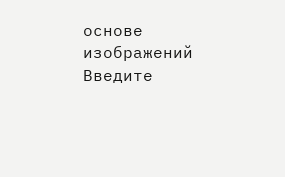основе изображений
Введите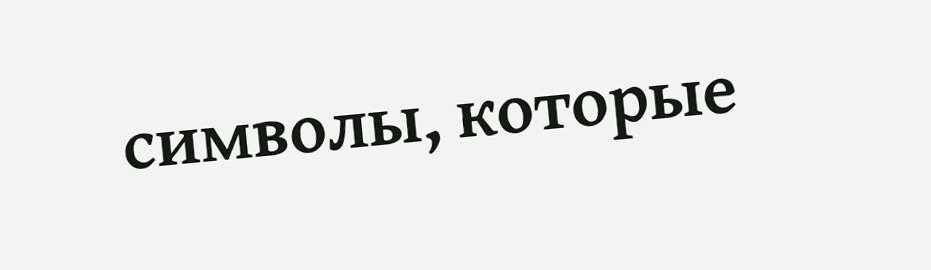символы, которые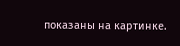показаны на картинке.